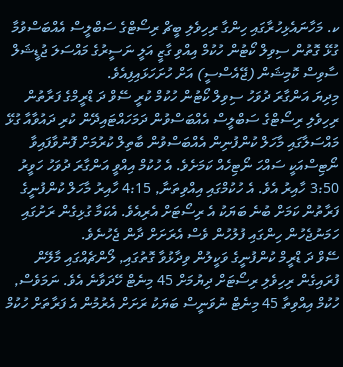ކ. މަހާނައެޅިހުރާގައި ހިންގާ ރިހިވެލި ބީޗް ރިސޯޓްގެ ސަބްލީސް އެއްބަސްވުމާ ގުޅޭ ގޮތުން ސިވިލް ކޯޓުން ހުކުމް އިއްވި ގާޒީ އަލީ ނަސީރުގެ މައްސަލަ ޖުޑީޝަލް ސާވިސް ކޮމިޝަން (ޖޭއެސްސީ) އަށް ހުށަހަޅައިފިއެވެ.
މިދިޔަ އަންގާރަ ދުވަހު ސިވިލް ކޯޓުން ހުކުމް ކުރީ ސޭވް ދަ ޑްރީމްގެ ފަރާތުން ރިހިވެލި ރިސޯޓްގެ ސަބްލީސް އެއްބަސްވުން ދަމަހައްޓައިދޭން ކުރި ދައުވާއާ ގުޅޭ މައްސަލާގައި މާހަލް ކުންފުނިން އެއްބަސްވުން ބާތިލް ކުރުމަށް ފޮނުވާފައިވާ ނޯޓިސްއަކީ ސައްހަ ނޯޓިހެއް ކަމަށެވެ. އެ ހުކުމް އިއްވީ އަންގާރަ ދުވަހު ހަވީރު 3:50 ހާއިރު އެވެ. އެ ހުކުމްގައި އިއްވިތަނާ, 4:15 ހާއިރު މާހަލް ކުންފުނީގެ ފަރާތުން ކަމަށް ބުނެ ބަޔަކު އެ ރިސޯޓަށް އެރިއެވެ. އެކަމާ ގުޅިގެން ރަށުގައި ހަމަނުޖެހުން ހިންގައި ފުލުހުން ވެސް އެރަށަށް ދާން ޖެހުނެވެ.
ސޭވް ދަ ޑްރީމް ކުންފުނީގެ ވަކީލުން ވިދާޅުވާ ގޮތުގައި, ލޯންޗެއްގައި މާލޭން ފުރައިގެން ރިހިވެލި ރިސޯޓަށް ދިޔުމަށް 45 މިނެޓް ހޭދަވާނެ އެވެ. ނަމަވެސް, ހުކުމް އިއްވިތާ 45 މިނެޓް ނުވަނީސް ބަޔަކު ރަށަށް އެރުމުން އެ ފަރާތަށް ހުކުމް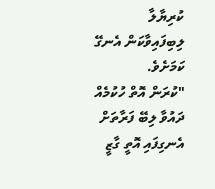ކުރިޔާލާ ލިބިފައިވާކަން އެނގޭ ކަމަށެވެ.
"ކުރަން އޮތް ހުކުމެއް ދައުވާ ލިބޭ ފަރާތަށް އެނގިފައި އޮތީ ގާޒީ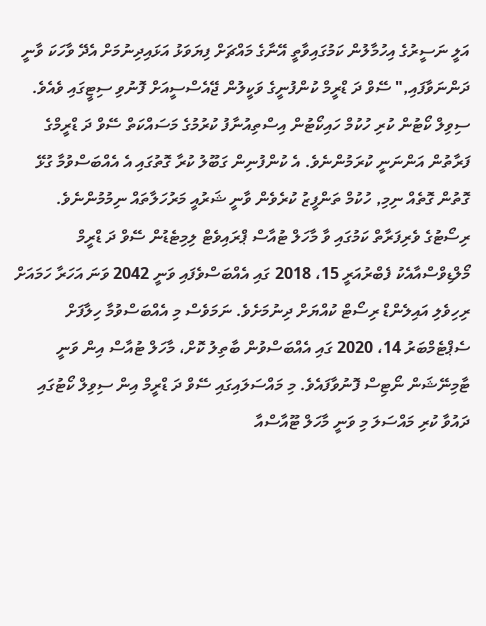އަލީ ނަސީރުގެ އިހުމާލުން ކަމުގައިވާތީ އޭނާގެ މައްޗަށް ފިޔަވަޅު އަޅައިދިނުމަށް އެދޭ ވާހަކަ ވާނީ ދަންނަވާފައި," ސޭވް ދަ ޑްރީމް ކުންފުނީގެ ވަކީލުން ޖޭއެސްސީއަށް ފޮނުވި ސިޓީގައި ވެއެވެ.
ސިވިލް ކޯޓުން ކުރި ހުކުމް ހައިކޯޓުން އިސްތިއުނާފު ކުރުމުގެ މަސައްކަތް ސޭވް ދަ ޑްރީމްގެ ފަރާތުން އަންނަނީ ކުރަމުންނެވެ. އެ ކުންފުނިން ގަބޫލު ކުރާ ގޮތުގައި އެ އެއްބަސްވުމާ ގުޅޭ ގޮތުން ގޮތެއް ނިމި, ހުކުމް ތަންފީޒު ކުރެވެން ވާނީ ޝަރުއީ މަރުހަލާތައް ނިމުމުންނެވެ.
ރިސޯޓުގެ ވެރިފަރާތް ކަމުގައި ވާ މާހަލް ޓުއާސް ޕްރައިވެޓް ލިމިޓެޑުން ސޭވް ދަ ޑްރީމް މޯލްޑިވްސްއާއެކު ފެބްރުއަރީ 15، 2018 ގައި އެއްބަސްވެފައި ވަނީ 2042 ވަނަ އަހަރާ ހަމައަށް ރިހިވެލި އައިލެންޑް ރިސޯޓް ކުއްޔަށް ދިނުމަށެވެ. ނަމަވެސް މި އެއްބަސްވުމާ ހިލާފަށް ސެޕްޓެމްބަރު 14، 2020 ގައި އެއްބަސްވުން ބާތިލު ކޮށް، މާހަލް ޓުއާސް އިން ވަނީ ޓާމިނޭޝަން ނޯޓިސް ފޮނުވާފައެވެ. މި މައްސަލައިގައި ސޭވް ދަ ޑްރީމް އިން ސިވިލް ކޯޓުގައި ދައުވާ ކުރި މައްސަލަ މި ވަނީ މާހަލް ޓޫއާސްއާ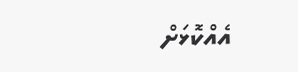އެއްކޮޅަށް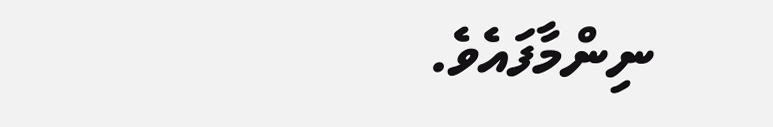ނިންމާފައެވެ.